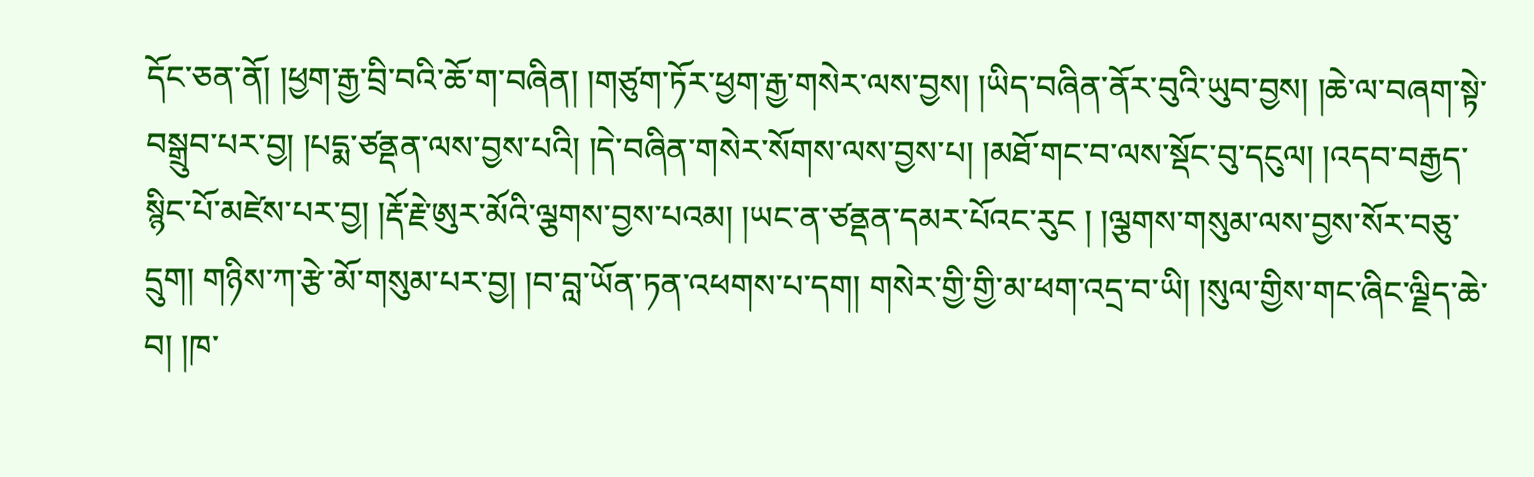དོང་ཅན་ནོ། །ཕྱག་རྒྱ་བྲི་བའི་ཆོ་ག་བཞིན། །གཙུག་ཏོར་ཕྱག་རྒྱ་གསེར་ལས་བྱས། །ཡིད་བཞིན་ནོར་བུའི་ཡུབ་བྱས། །ཆེ་ལ་བཞག་སྟེ་བསྒྲུབ་པར་བྱ། །པདྨ་ཙནྡན་ལས་བྱས་པའི། །དེ་བཞིན་གསེར་སོགས་ལས་བྱས་པ། །མཐོ་གང་བ་ལས་སྡོང་བུ་དངུལ། །འདབ་བརྒྱད་སྙིང་པོ་མཛེས་པར་བྱ། །རྡོ་རྗེ་ཨུར་མོའི་ལྕགས་བྱས་པའམ། །ཡང་ན་ཙནྡན་དམར་པོའང་རུང ། །ལྕགས་གསུམ་ལས་བྱས་སོར་བཅུ་དྲུག། གཉིས་ཀ་རྩེ་མོ་གསུམ་པར་བྱ། །བ་བླ་ཡོན་ཏན་འཕགས་པ་དག། གསེར་གྱི་གྱི་མ་ཕག་འདྲ་བ་ཡི། །སུལ་གྱིས་གང་ཞིང་ལྗིད་ཆེ་བ། །ཁ་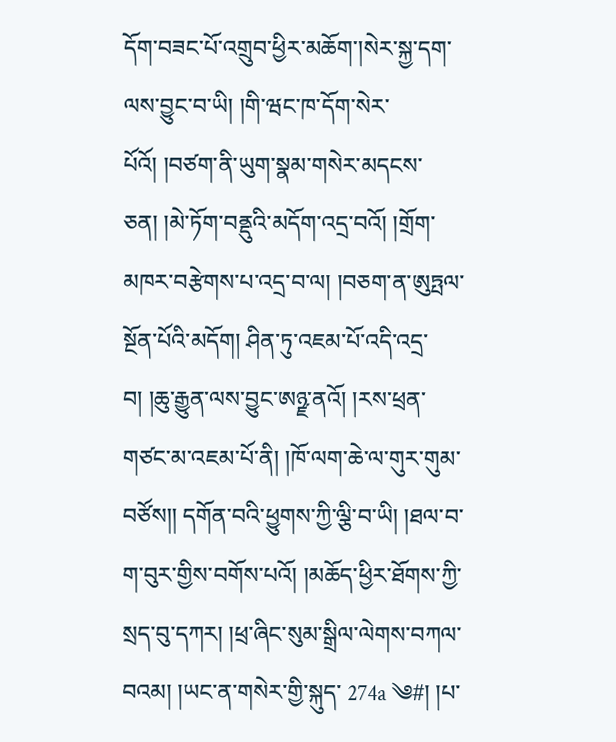དོག་བཟང་པོ་འགྲུབ་ཕྱིར་མཆོག་།སེར་སྐྱ་དག་ལས་བྱུང་བ་ཡི། །གི་ཝང་ཁ་དོག་སེར་པོའོ། །བཙག་ནི་ཡུག་སྣམ་གསེར་མདངས་ཅན། །མེ་ཏོག་བནྡུའི་མདོག་འདྲ་བའོ། །གྲོག་མཁར་བརྩེགས་པ་འདྲ་བ་ལ། །བཅག་ན་ཨུཏྤལ་སྔོན་པོའི་མདོག། ཤིན་ཏུ་འཇམ་པོ་འདི་འདྲ་བ། །ཆུ་རྒྱུན་ལས་བྱུང་ཨཉྫ་ནའོ། །རས་ཕྲན་གཙང་མ་འཇམ་པོ་ནི། །ཁོ་ལག་ཆེ་ལ་གུར་གུམ་བཙོས།། དགོན་བའི་ཕྱུགས་ཀྱི་ལྕི་བ་ཡི། །ཐལ་བ་ག་བུར་གྱིས་བགོས་པའོ། །མཆོད་ཕྱིར་ཐོགས་ཀྱི་སྲད་བུ་དཀར། །ཕྲ་ཞིང་སུམ་སྒྲིལ་ལེགས་བཀལ་བའམ། །ཡང་ན་གསེར་གྱི་སྐུད་ 274a ༄#། །པ་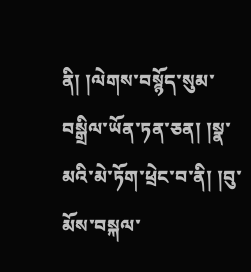ནི། །ལེགས་བསྙོད་སུམ་བསྒྲིལ་ཡོན་ཏན་ཅན། །སྣ་མའི་མེ་ཏོག་ཕྲེང་བ་ནི། །བུ་མོས་བསྐལ་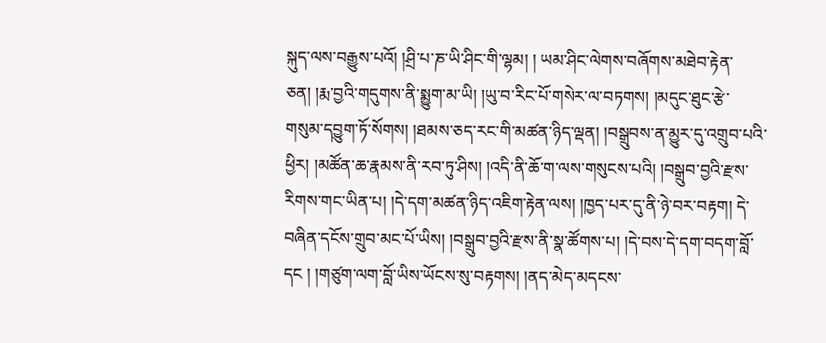སྐུད་ལས་བརྒྱུས་པའོ། །ཤྲི་པ་ཎ་ཡི་ཤིང་གི་ལྷམ། ། ཡམ་ཤིང་ལེགས་བཞོགས་མཐེབ་རྟེན་ཅན། །རྨ་བྱའི་གདུགས་ནི་སྨྱུག་མ་ཡི། །ཡུ་བ་རིང་པོ་གསེར་ལ་བཏགས། །མདུང་ཐུང་རྩེ་གསུམ་དབྱུག་ཏོ་སོགས། །ཐམས་ཅད་རང་གི་མཚན་ཉིད་ལྡན། །བསྒྲུབས་ན་མྱུར་དུ་འགྲུབ་པའི་ཕྱིར། །མཚོན་ཆ་རྣམས་ནི་རབ་ཏུ་ཤིས། །འདི་ནི་ཆོ་ག་ལས་གསུངས་པའི། །བསྒྲུབ་བྱའི་རྫས་རིགས་གང་ཡིན་པ། །དེ་དག་མཚན་ཉིད་འཇིག་རྟེན་ལས། །ཁྱད་པར་དུ་ནི་ཉེ་བར་བརྟག། དེ་བཞིན་དངོས་གྲུབ་མང་པོ་ཡིས། །བསྒྲུབ་བྱའི་རྫས་ནི་སྣ་ཚོགས་པ། །དེ་བས་དེ་དག་བདག་བློ་དང ། །གཙུག་ལག་བློ་ཡིས་ཡོངས་སུ་བརྟགས། །ནད་མེད་མདངས་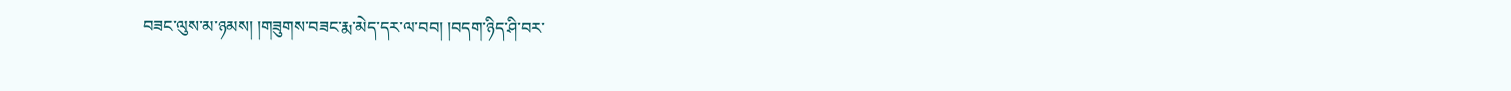བཟང་ལུས་མ་ཉམས། །གཟུགས་བཟང་རྨ་མེད་དར་ལ་བབ། །བདག་ཉིད་ཤི་བར་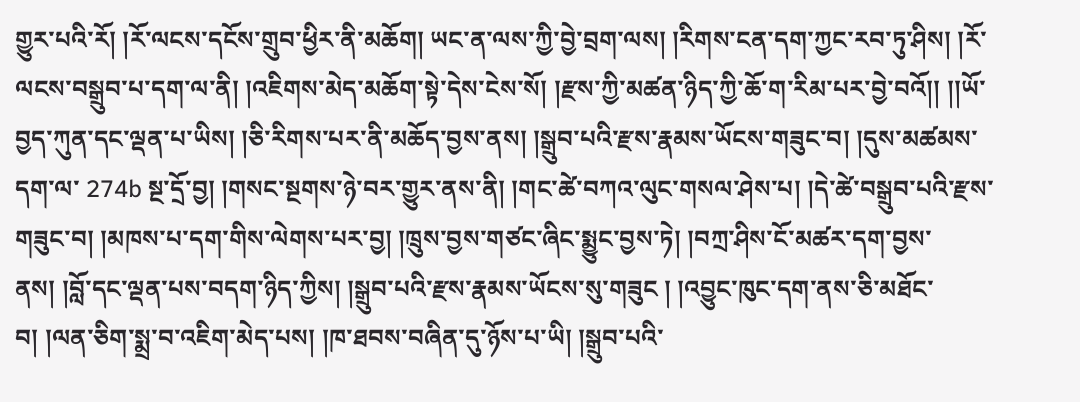གྱུར་པའི་རོ། །རོ་ལངས་དངོས་གྲུབ་ཕྱིར་ནི་མཆོག། ཡང་ན་ལས་ཀྱི་བྱེ་བྲག་ལས། །རིགས་ངན་དག་ཀྱང་རབ་ཏུ་ཤིས། །རོ་ལངས་བསྒྲུབ་པ་དག་ལ་ནི། །འཇིགས་མེད་མཆོག་སྟེ་དེས་ངེས་སོ། །རྫས་ཀྱི་མཚན་ཉིད་ཀྱི་ཆོ་ག་རིམ་པར་བྱེ་བའོ།། །།ཡོ་བྱད་ཀུན་དང་ལྡན་པ་ཡིས། །ཅི་རིགས་པར་ནི་མཆོད་བྱས་ནས། །སྒྲུབ་པའི་རྫས་རྣམས་ཡོངས་གཟུང་བ། །དུས་མཚམས་དག་ལ་ 274b སྔ་དྲོ་བྱ། །གསང་སྔགས་ཉེ་བར་གྱུར་ནས་ནི། །གང་ཚེ་བཀའ་ལུང་གསལ་ཤེས་པ། །དེ་ཚེ་བསྒྲུབ་པའི་རྫས་གཟུང་བ། །མཁས་པ་དག་གིས་ལེགས་པར་བྱ། །ཁྲུས་བྱས་གཙང་ཞིང་སྨྱུང་བྱས་ཏེ། །བཀྲ་ཤིས་ངོ་མཚར་དག་བྱས་ནས། །བློ་དང་ལྡན་པས་བདག་ཉིད་ཀྱིས། །སྒྲུབ་པའི་རྫས་རྣམས་ཡོངས་སུ་གཟུང ། །འབྱུང་ཁུང་དག་ནས་ཅི་མཐོང་བ། །ལན་ཅིག་སྨྲ་བ་འཇིག་མེད་པས། །ཁ་ཐབས་བཞིན་དུ་ཉོས་པ་ཡི། །སྒྲུབ་པའི་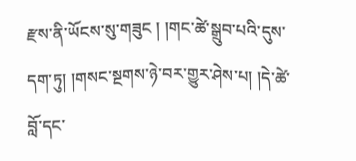རྫས་ནི་ཡོངས་སུ་གཟུང ། །གང་ཚེ་སྒྲུབ་པའི་དུས་དག་ཏུ། །གསང་སྔགས་ཉེ་བར་གྱུར་ཤེས་པ། །དེ་ཚེ་བློ་དང་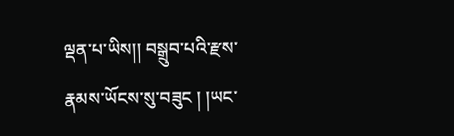ལྡན་པ་ཡིས།། བསྒྲུབ་པའི་རྫས་རྣམས་ཡོངས་སུ་བཟུང ། །ཡང་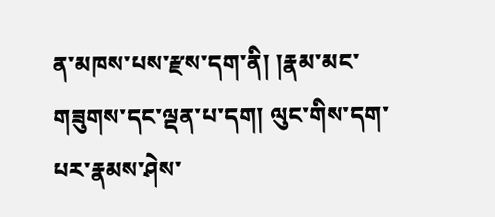ན་མཁས་པས་རྫས་དག་ནི། །རྣམ་མང་གཟུགས་དང་ལྡན་པ་དག། ལུང་གིས་དག་པར་རྣམས་ཤེས་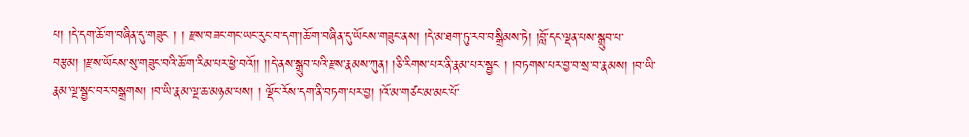པ། །དེ་དག་ཆོ་ག་བཞིན་དུ་གཟུང ། ། རྫས་བཟང་གང་ཡང་རུང་བ་དག་།ཆོ་ག་བཞིན་དུ་ཡོངས་གཟུང་ནས། །དེ་མ་ཐག་ཏུ་རབ་བསྒྲིམས་ཏེ། །བློ་དང་ལྡན་པས་སྒྲུབ་པ་བརྩམ། །རྫས་ཡོངས་སུ་གཟུང་བའི་ཆོ་ག་རིམ་པར་ཕྱེ་བའོ།། །།དེ་ནས་སྒྲུབ་པའི་རྫས་རྣམས་ཀུན། །ཅི་རིགས་པར་ནི་རྣམ་པར་སྦྱང ། །བཏགས་པར་བྱ་བ་སྲ་བ་རྣམས། །བ་ཡི་རྣམ་ལྔ་སྦྱང་བར་བསྒྲགས། །བ་ཡི་རྣམ་ལྔ་ཆ་མཉམ་པས། ། ལྡོང་རོས་དག་ནི་བཏག་པར་བྱ། །འོ་མ་གཙང་མ་མང་པོ་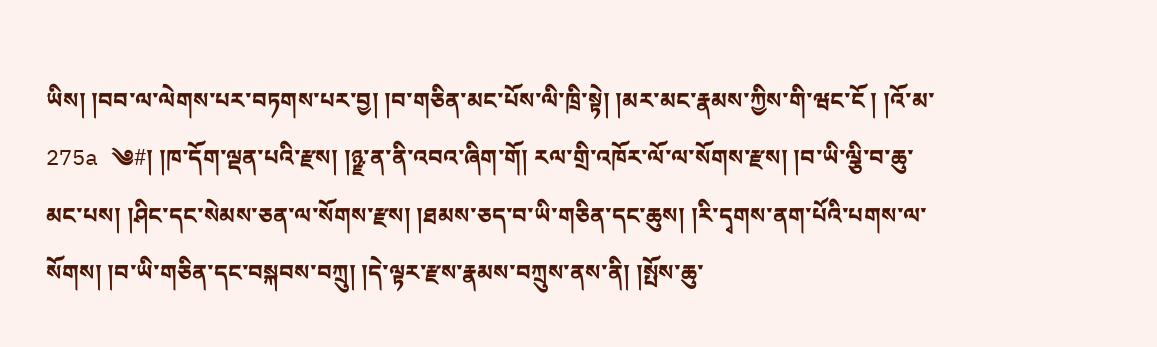ཡིས། །བབ་ལ་ལེགས་པར་བཏགས་པར་བྱ། །བ་གཅིན་མང་པོས་ལི་ཁྲི་སྟེ། །མར་མང་རྣམས་ཀྱིས་གི་ཝང་ངོ ། །འོ་མ་ 275a ༄#། །ཁ་དོག་ལྡན་པའི་རྫས། །ཉྫ་ན་ནི་འབའ་ཞིག་གོ། རལ་གྲི་འཁོར་ལོ་ལ་སོགས་རྫས། །བ་ཡི་ལྕི་བ་ཆུ་མང་པས། །ཤིང་དང་སེམས་ཅན་ལ་སོགས་རྫས། །ཐམས་ཅད་བ་ཡི་གཅིན་དང་ཆུས། །རི་དྭགས་ནག་པོའི་པགས་ལ་སོགས། །བ་ཡི་གཅིན་དང་བསྐབས་བཀྲུ། །དེ་ལྟར་རྫས་རྣམས་བཀྲུས་ནས་ནི། །སྤོས་ཆུ་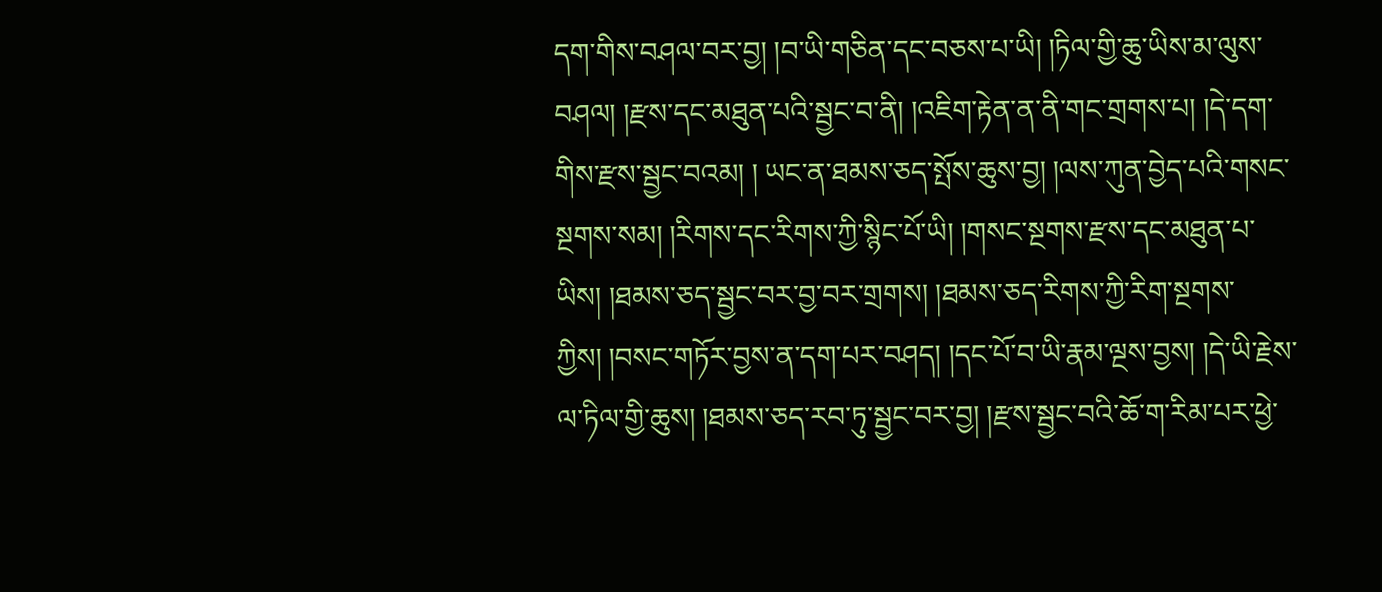དག་གིས་བཤལ་བར་བྱ། །བ་ཡི་གཅིན་དང་བཅས་པ་ཡི། །ཏིལ་གྱི་ཆུ་ཡིས་མ་ལུས་བཤལ། །རྫས་དང་མཐུན་པའི་སྦྱང་བ་ནི། །འཇིག་རྟེན་ན་ནི་གང་གྲགས་པ། །དེ་དག་གིས་རྫས་སྦྱང་བའམ། ། ཡང་ན་ཐམས་ཅད་སྤོས་ཆུས་བྱ། །ལས་ཀུན་བྱེད་པའི་གསང་སྔགས་སམ། །རིགས་དང་རིགས་ཀྱི་སྙིང་པོ་ཡི། །གསང་སྔགས་རྫས་དང་མཐུན་པ་ཡིས། །ཐམས་ཅད་སྦྱང་བར་བྱ་བར་གྲགས། །ཐམས་ཅད་རིགས་ཀྱི་རིག་སྔགས་ཀྱིས། །བསང་གཏོར་བྱས་ན་དག་པར་བཤད། །དང་པོ་བ་ཡི་རྣམ་ལྔས་བྱས། །དེ་ཡི་རྗེས་ལ་ཏིལ་གྱི་ཆུས། །ཐམས་ཅད་རབ་ཏུ་སྦྱང་བར་བྱ། །རྫས་སྦྱང་བའི་ཆོ་ག་རིམ་པར་ཕྱེ་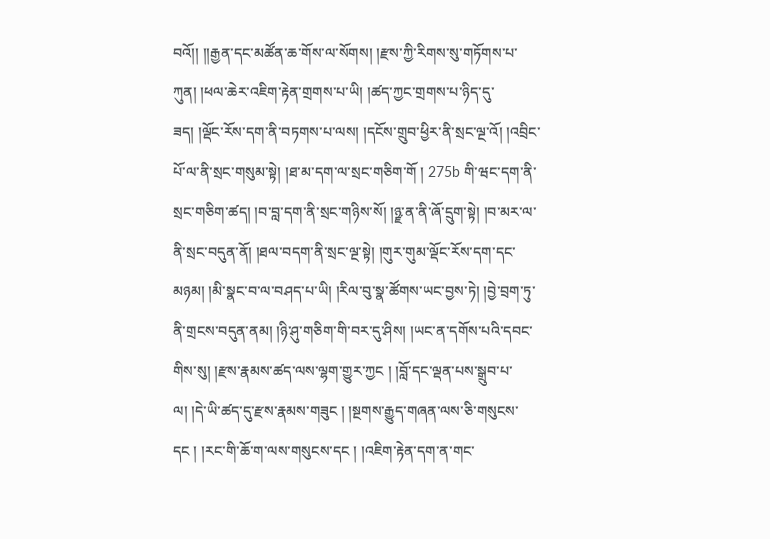བའོ།། །།རྒྱན་དང་མཚོན་ཆ་གོས་ལ་སོགས། །རྫས་ཀྱི་རིགས་སུ་གཏོགས་པ་ཀུན། །ཕལ་ཆེར་འཇིག་རྟེན་གྲགས་པ་ཡི། །ཚད་ཀྱང་གྲགས་པ་ཉིད་དུ་ཟད། །ལྡོང་རོས་དག་ནི་བཏགས་པ་ལས། །དངོས་གྲུབ་ཕྱིར་ནི་སྲང་ལྔ་འོ། །འབྲིང་པོ་ལ་ནི་སྲང་གསུམ་སྟེ། །ཐ་མ་དག་ལ་སྲང་གཅིག་གོ ། 275b གི་ཝང་དག་ནི་སྲང་གཅིག་ཚད། །བ་བླ་དག་ནི་སྲང་གཉིས་སོ། །ཉྫ་ན་ནི་ཞོ་དྲུག་སྟེ། །བ་མར་ལ་ནི་སྲང་བདུན་ནོ། །ཐལ་བདག་ནི་སྲང་ལྔ་སྟེ། །གུར་གུམ་ལྡོང་རོས་དག་དང་མཉམ། །མི་སྣང་བ་ལ་བཤད་པ་ཡི། །རིལ་བུ་སྣ་ཚོགས་ཡང་བྱས་ཏེ། །བྱེ་བྲག་ཏུ་ནི་གྲངས་བདུན་ནམ། །ཉི་ཤུ་གཅིག་གི་བར་དུ་ཤིས། །ཡང་ན་དགོས་པའི་དབང་གིས་སུ། །རྫས་རྣམས་ཚད་ལས་ལྷག་གྱུར་ཀྱང ། །བློ་དང་ལྡན་པས་སྒྲུབ་པ་ལ། །དེ་ཡི་ཚད་དུ་རྫས་རྣམས་གཟུང ། །སྔགས་རྒྱུད་གཞན་ལས་ཅི་གསུངས་དང ། །རང་གི་ཆོ་ག་ལས་གསུངས་དང ། །འཇིག་རྟེན་དག་ན་གང་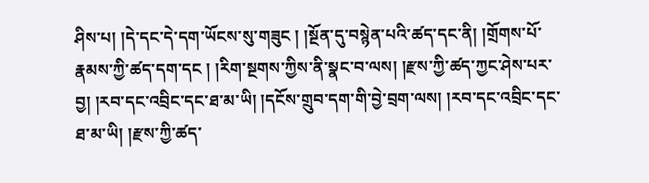ཤིས་པ། །དེ་དང་དེ་དག་ཡོངས་སུ་གཟུང ། །སྔོན་དུ་བསྙེན་པའི་ཚད་དང་ནི། །གྲོགས་པོ་རྣམས་ཀྱི་ཚད་དག་དང ། །རིག་སྔགས་ཀྱིས་ནི་སྣང་བ་ལས། །རྫས་ཀྱི་ཚད་ཀྱང་ཤེས་པར་བྱ། །རབ་དང་འབྲིང་དང་ཐ་མ་ཡི། །དངོས་གྲུབ་དག་གི་བྱེ་བྲག་ལས། །རབ་དང་འབྲིང་དང་ཐ་མ་ཡི། །རྫས་ཀྱི་ཚད་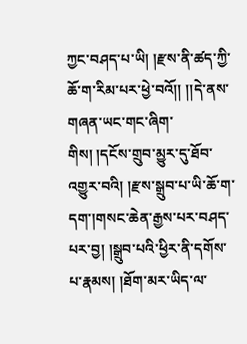ཀྱང་བཤད་པ་ཡི། །རྫས་ནི་ཚད་ཀྱི་ཆོ་ག་རིམ་པར་ཕྱེ་བའོ།། །།དེ་ནས་གཞན་ཡང་གང་ཞིག་གིས། །དངོས་གྲུབ་མྱུར་དུ་ཐོབ་འགྱུར་བའི། །རྫས་སྒྲུབ་པ་ཡི་ཆོ་ག་དག་།གསང་ཆེན་རྒྱས་པར་བཤད་པར་བྱ། །སྒྲུབ་པའི་ཕྱིར་ནི་དགོས་པ་རྣམས། །ཐོག་མར་ཡིད་ལ་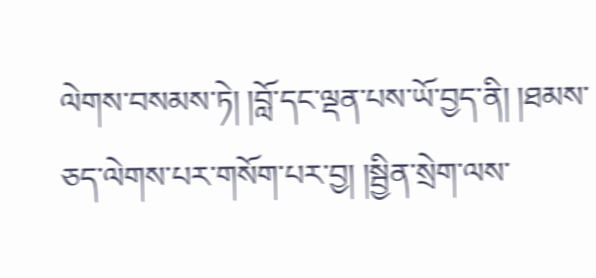ལེགས་བསམས་ཏེ། །བློ་དང་ལྡན་པས་ཡོ་བྱད་ནི། །ཐམས་ཅད་ལེགས་པར་གསོག་པར་བྱ། །སྦྱིན་སྲེག་ལས་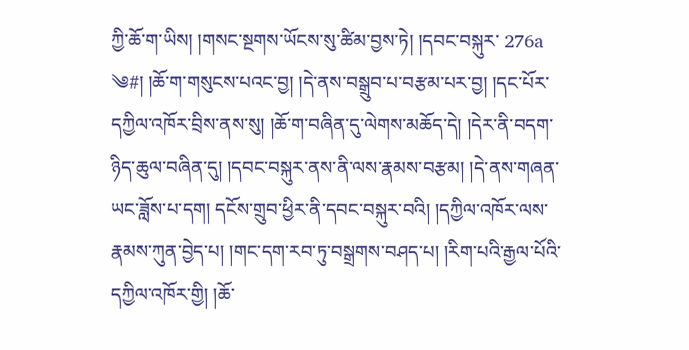ཀྱི་ཆོ་ག་ཡིས། །གསང་སྔགས་ཡོངས་སུ་ཚིམ་བྱས་ཏེ། །དབང་བསྐུར་ 276a ༄#། །ཆོ་ག་གསུངས་པའང་བྱ། །དེ་ནས་བསྒྲུབ་པ་བརྩམ་པར་བྱ། །དང་པོར་དཀྱིལ་འཁོར་བྲིས་ནས་སུ། །ཆོ་ག་བཞིན་དུ་ལེགས་མཆོད་དེ། །དེར་ནི་བདག་ཉིད་ཆུལ་བཞིན་དུ། །དབང་བསྐུར་ནས་ནི་ལས་རྣམས་བརྩམ། །དེ་ནས་གཞན་ཡང་ཟློས་པ་དག། དངོས་གྲུབ་ཕྱིར་ནི་དབང་བསྐུར་བའི། །དཀྱིལ་འཁོར་ལས་རྣམས་ཀུན་བྱེད་པ། །གང་དག་རབ་ཏུ་བསྒྲགས་བཤད་པ། །རིག་པའི་རྒྱལ་པོའི་དཀྱིལ་འཁོར་གྱི། །ཆོ་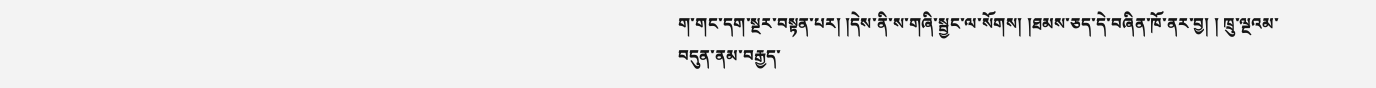ག་གང་དག་སྔར་བསྟན་པར། །དེས་ནི་ས་གཞི་སྦྱང་ལ་སོགས། །ཐམས་ཅད་དེ་བཞིན་ཁོ་ནར་བྱ། ། ཁྲུ་ལྔའམ་བདུན་ནམ་བརྒྱད་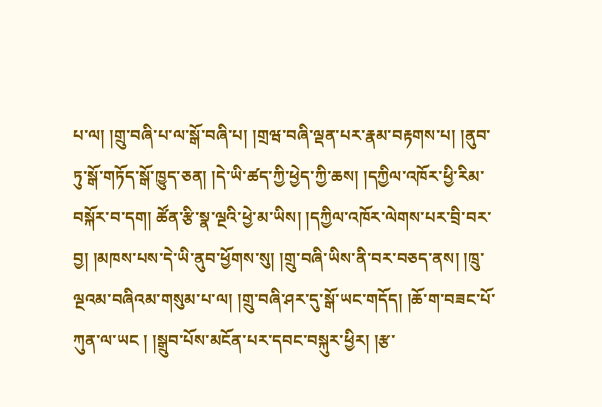པ་ལ། །གྲུ་བཞི་པ་ལ་སྒོ་བཞི་པ། །གྲཝ་བཞི་ལྡན་པར་རྣམ་བརྟགས་པ། །ནུབ་ཏུ་སྒོ་གཏོད་སྒོ་ཁྱུད་ཅན། །དེ་ཡི་ཚད་ཀྱི་ཕྱེད་ཀྱི་ཆས། །དཀྱིལ་འཁོར་ཕྱི་རིམ་བསྐོར་བ་དག། ཚོན་རྩི་སྣ་ལྔའི་ཕྱེ་མ་ཡིས། །དཀྱིལ་འཁོར་ལེགས་པར་བྲི་བར་བྱ། །མཁས་པས་དེ་ཡི་ནུབ་ཕྱོགས་སུ། །གྲུ་བཞི་ཡིས་ནི་བར་བཅད་ནས། །ཁྲུ་ལྔའམ་བཞིའམ་གསུམ་པ་ལ། །གྲུ་བཞི་ཤར་དུ་སྒོ་ཡང་གདོད། །ཆོ་ག་བཟང་པོ་ཀུན་ལ་ཡང ། །སྒྲུབ་པོས་མངོན་པར་དབང་བསྐུར་ཕྱིར། །རྩ་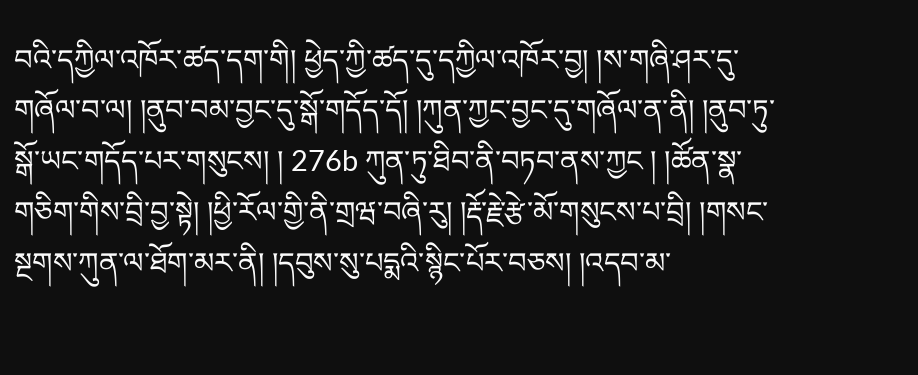བའི་དཀྱིལ་འཁོར་ཚད་དག་གི། ཕྱེད་ཀྱི་ཚད་དུ་དཀྱིལ་འཁོར་བྱ། །ས་གཞི་ཤར་དུ་གཞོལ་བ་ལ། །ནུབ་བམ་བྱང་དུ་སྒོ་གདོད་དོ། །ཀུན་ཀྱང་བྱང་དུ་གཞོལ་ན་ནི། །ནུབ་ཏུ་སྒོ་ཡང་གདོད་པར་གསུངས། ། 276b ཀུན་ཏུ་ཐིབ་ནི་བཏབ་ནས་ཀྱང ། །ཚོན་སྣ་གཅིག་གིས་བྲི་བྱ་སྟེ། །ཕྱི་རོལ་གྱི་ནི་གྲཝ་བཞི་རུ། །རྡོ་རྗེ་རྩེ་མོ་གསུངས་པ་བྲི། །གསང་སྔགས་ཀུན་ལ་ཐོག་མར་ནི། །དབུས་སུ་པདྨའི་སྙིང་པོར་བཅས། །འདབ་མ་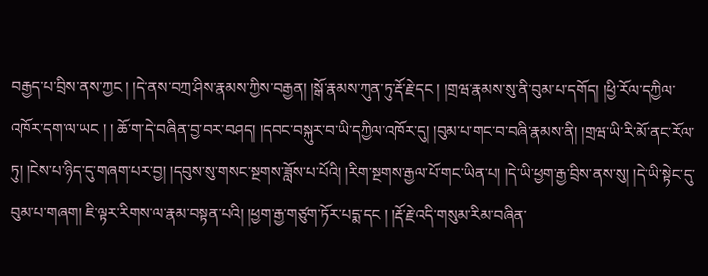བརྒྱད་པ་བྲིས་ནས་ཀྱང ། །དེ་ནས་བཀྲ་ཤིས་རྣམས་ཀྱིས་བརྒྱན། །སྒོ་རྣམས་ཀུན་ཏུ་རྡོ་རྗེ་དང ། །གྲཝ་རྣམས་སུ་ནི་བུམ་པ་དགོད། །ཕྱི་རོལ་དཀྱིལ་འཁོར་དག་ལ་ཡང ། ། ཆོ་ག་དེ་བཞིན་བྱ་བར་བཤད། །དབང་བསྐུར་བ་ཡི་དཀྱིལ་འཁོར་དུ། །བུམ་པ་གང་བ་བཞི་རྣམས་ནི། །གྲཝ་ཡི་རི་མོ་ནང་རོལ་ཏུ། །ངེས་པ་ཉིད་དུ་གཞག་པར་བྱ། །དབུས་སུ་གསང་སྔགས་ཟློས་པ་པོའི། །རིག་སྔགས་རྒྱལ་པོ་གང་ཡིན་པ། །དེ་ཡི་ཕྱག་རྒྱ་བྲིས་ནས་སུ། །དེ་ཡི་སྟེང་དུ་བུམ་པ་གཞག། ཇི་ལྟར་རིགས་ལ་རྣམ་བསྟན་པའི། །ཕྱག་རྒྱ་གཙུག་ཏོར་པདྨ་དང ། །རྡོ་རྗེ་འདི་གསུམ་རིམ་བཞིན་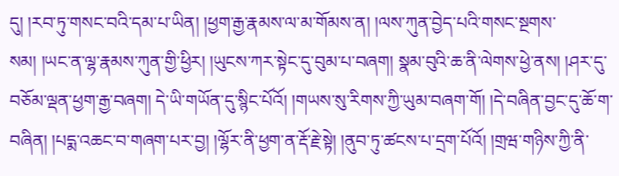དུ། །རབ་ཏུ་གསང་བའི་དམ་པ་ཡིན། །ཕྱག་རྒྱ་རྣམས་ལ་མ་གོམས་ན། །ལས་ཀུན་བྱེད་པའི་གསང་སྔགས་སམ། །ཡང་ན་ལྷ་རྣམས་ཀུན་གྱི་ཕྱིར། །ཡུངས་ཀར་སྟེང་དུ་བུམ་པ་བཞག། སྣམ་བུའི་ཆ་ནི་ལེགས་ཕྱེ་ནས། །ཤར་དུ་བཅོམ་ལྡན་ཕྱག་རྒྱ་བཞག། དེ་ཡི་གཡོན་དུ་སྙིང་པོའོ། །གཡས་སུ་རིགས་ཀྱི་ཡུམ་བཞག་གོ། །དེ་བཞིན་བྱང་དུ་ཆོ་ག་བཞིན། །པདྨ་འཆང་བ་གཞག་པར་བྱ། །ལྷོར་ནི་ཕྱག་ན་རྡོ་རྗེ་སྟེ། །ནུབ་ཏུ་ཚངས་པ་དྲག་པོའོ། །གྲཝ་གཉིས་ཀྱི་ནི་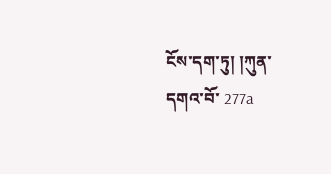ངོས་དག་ཏུ། །ཀུན་དགའ་བོ་ 277a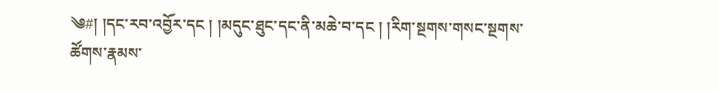༄#། །དང་རབ་འབྱོར་དང ། །མདུང་ཐུང་དང་ནི་མཆེ་བ་དང ། །རིག་སྔགས་གསང་སྔགས་ཚོགས་རྣམས་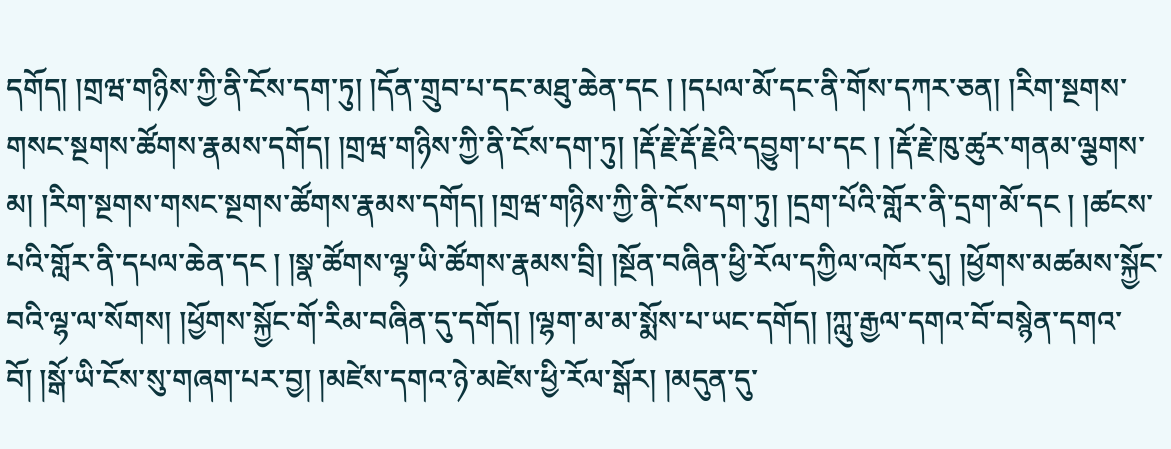དགོད། །གྲཝ་གཉིས་ཀྱི་ནི་ངོས་དག་ཏུ། །དོན་གྲུབ་པ་དང་མཐུ་ཆེན་དང ། །དཔལ་མོ་དང་ནི་གོས་དཀར་ཅན། །རིག་སྔགས་གསང་སྔགས་ཚོགས་རྣམས་དགོད། །གྲཝ་གཉིས་ཀྱི་ནི་ངོས་དག་ཏུ། །རྡོ་རྗེ་རྡོ་རྗེའི་དབྱུག་པ་དང ། །རྡོ་རྗེ་ཁུ་ཚུར་གནམ་ལྕགས་མ། །རིག་སྔགས་གསང་སྔགས་ཚོགས་རྣམས་དགོད། །གྲཝ་གཉིས་ཀྱི་ནི་ངོས་དག་ཏུ། །དྲག་པོའི་གློར་ནི་དྲག་མོ་དང ། །ཚངས་པའི་གློར་ནི་དཔལ་ཆེན་དང ། །སྣ་ཚོགས་ལྷ་ཡི་ཚོགས་རྣམས་བྲི། །སྔོན་བཞིན་ཕྱི་རོལ་དཀྱིལ་འཁོར་དུ། །ཕྱོགས་མཚམས་སྐྱོང་བའི་ལྷ་ལ་སོགས། །ཕྱོགས་སྐྱོང་གོ་རིམ་བཞིན་དུ་དགོད། །ལྷག་མ་མ་སྨོས་པ་ཡང་དགོད། །ཀླུ་རྒྱལ་དགའ་བོ་བསྙེན་དགའ་བོ། །སྒོ་ཡི་ངོས་སུ་གཞག་པར་བྱ། །མཛེས་དགའ་ཉེ་མཛེས་ཕྱི་རོལ་སྒོར། །མདུན་དུ་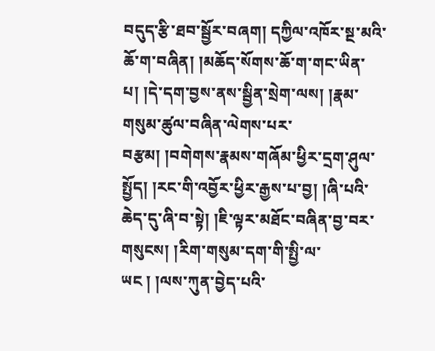བདུད་རྩི་ཐབ་སྦྱོར་བཞག། དཀྱིལ་འཁོར་སྔ་མའི་ཆོ་ག་བཞིན། །མཆོད་སོགས་ཆོ་ག་གང་ཡིན་པ། །དེ་དག་བྱས་ནས་སྦྱིན་སྲེག་ལས། །རྣམ་གསུམ་ཚུལ་བཞིན་ལེགས་པར་བརྩམ། །བགེགས་རྣམས་གཞོམ་ཕྱིར་དྲག་ཤུལ་སྤྱོད། །རང་གི་འབྱོར་ཕྱིར་རྒྱས་པ་བྱ། །ཞི་པའི་ཆེད་དུ་ཞི་བ་སྟེ། །ཇི་ལྟར་མཐོང་བཞིན་བྱ་བར་གསུངས། །རིག་གསུམ་དག་གི་སྤྱི་ལ་ཡང ། །ལས་ཀུན་བྱེད་པའི་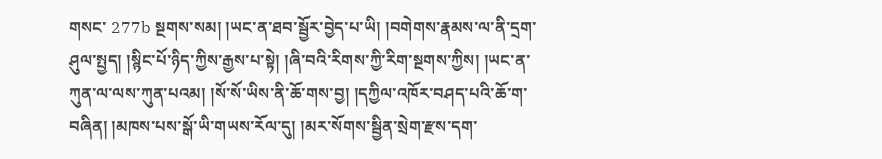གསང་ 277b སྔགས་སམ། །ཡང་ན་ཐབ་སྦྱོར་བྱེད་པ་ཡི། །བགེགས་རྣམས་ལ་ནི་དྲག་ཤུལ་སྤྱད། །སྙིང་པོ་ཉིད་ཀྱིས་རྒྱས་པ་སྟེ། །ཞི་བའི་རིགས་ཀྱི་རིག་སྔགས་ཀྱིས། །ཡང་ན་ཀུན་ལ་ལས་ཀུན་པའམ། །སོ་སོ་ཡིས་ནི་ཆོ་གས་བྱ། །དཀྱིལ་འཁོར་བཤད་པའི་ཆོ་ག་བཞིན། །མཁས་པས་སྒོ་ཡི་གཡས་རོལ་དུ། །མར་སོགས་སྦྱིན་སྲེག་རྫས་དག་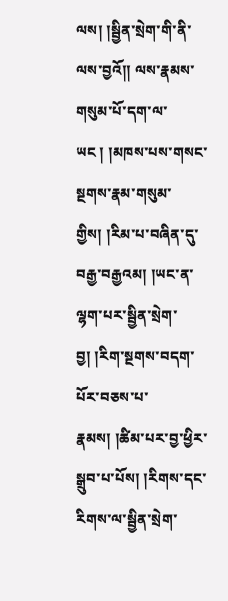ལས། །སྦྱིན་སྲེག་གི་ནི་ལས་བྱའོ།། ལས་རྣམས་གསུམ་པོ་དག་ལ་ཡང ། །མཁས་པས་གསང་སྔགས་རྣམ་གསུམ་གྱིས། །རིམ་པ་བཞིན་དུ་བརྒྱ་བརྒྱའམ། །ཡང་ན་ལྷག་པར་སྦྱིན་སྲེག་བྱ། །རིག་སྔགས་བདག་པོར་བཅས་པ་རྣམས། །ཚིམ་པར་བྱ་ཕྱིར་སྒྲུབ་པ་པོས། །རིགས་དང་རིགས་ལ་སྦྱིན་སྲེག་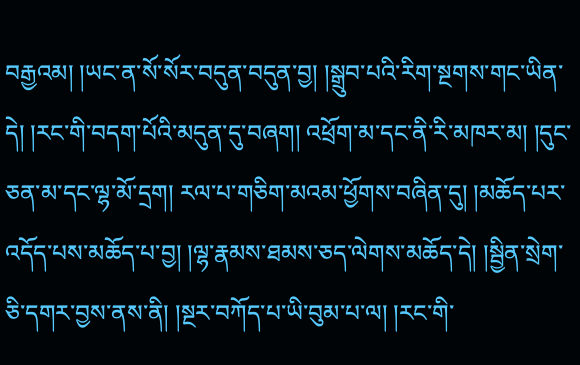བརྒྱའམ། །ཡང་ན་སོ་སོར་བདུན་བདུན་བྱ། །སྒྲུབ་པའི་རིག་སྔགས་གང་ཡིན་དེ། །རང་གི་བདག་པོའི་མདུན་དུ་བཞག། འཕྲོག་མ་དང་ནི་རི་མཁར་མ། །དུང་ཅན་མ་དང་ལྷ་མོ་དྲག། རལ་པ་གཅིག་མའམ་ཕྱོགས་བཞིན་དུ། །མཆོད་པར་འདོད་པས་མཆོད་པ་བྱ། །ལྷ་རྣམས་ཐམས་ཅད་ལེགས་མཆོད་དེ། །སྦྱིན་སྲེག་ཅི་དགར་བྱས་ནས་ནི། །སྔར་བཀོད་པ་ཡི་བུམ་པ་ལ། །རང་གི་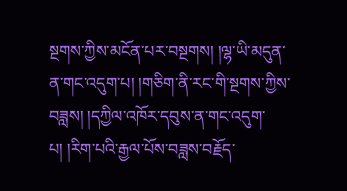སྔགས་ཀྱིས་མངོན་པར་བསྔགས། །ལྷ་ཡི་མདུན་ན་གང་འདུག་པ། །གཅིག་ནི་རང་གི་སྔགས་ཀྱིས་བཟླས། །དཀྱིལ་འཁོར་དབུས་ན་གང་འདུག་པ། །རིག་པའི་རྒྱལ་པོས་བཟླས་བརྗོད་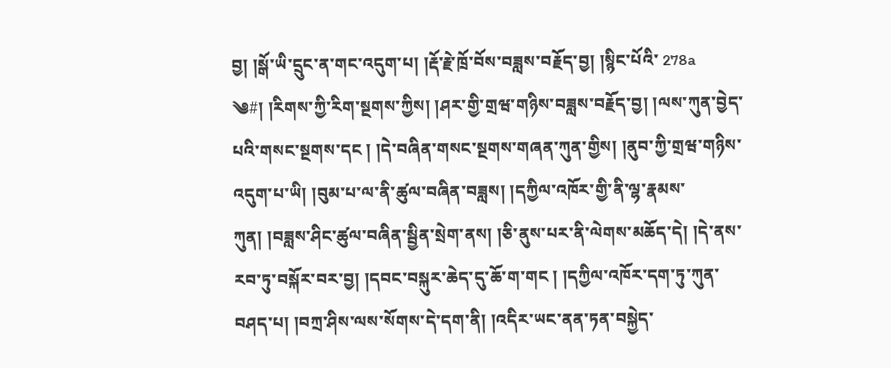བྱ། །སྒོ་ཡི་དྲུང་ན་གང་འདུག་པ། །རྡོ་རྗེ་ཁྲོ་བོས་བཟླས་བརྗོད་བྱ། །སྙིང་པོའི་ 278a ༄#། །རིགས་ཀྱི་རིག་སྔགས་ཀྱིས། །ཤར་གྱི་གྲཝ་གཉིས་བཟླས་བརྗོད་བྱ། །ལས་ཀུན་བྱེད་པའི་གསང་སྔགས་དང ། །དེ་བཞིན་གསང་སྔགས་གཞན་ཀུན་གྱིས། །ནུབ་ཀྱི་གྲཝ་གཉིས་འདུག་པ་ཡི། །བུམ་པ་ལ་ནི་ཚུལ་བཞིན་བཟླས། །དཀྱིལ་འཁོར་གྱི་ནི་ལྷ་རྣམས་ཀུན། །བཟླས་ཤིང་ཚུལ་བཞིན་སྦྱིན་སྲེག་ནས། །ཅི་ནུས་པར་ནི་ལེགས་མཆོད་དེ། །དེ་ནས་རབ་ཏུ་བསྐོར་བར་བྱ། །དབང་བསྐུར་ཆེད་དུ་ཆོ་ག་གང ། །དཀྱིལ་འཁོར་དག་ཏུ་ཀུན་བཤད་པ། །བཀྲ་ཤིས་ལས་སོགས་དེ་དག་ནི། །འདིར་ཡང་ནན་ཏན་བསྐྱེད་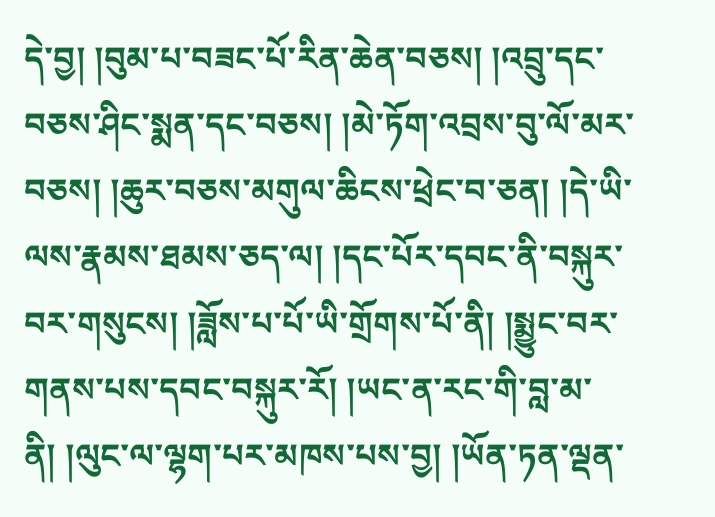དེ་བྱ། །བུམ་པ་བཟང་པོ་རིན་ཆེན་བཅས། །འབྲུ་དང་བཅས་ཤིང་སྨན་དང་བཅས། །མེ་ཏོག་འབྲས་བུ་ལོ་མར་བཅས། །ཆུར་བཅས་མགུལ་ཆིངས་ཕྲེང་བ་ཅན། །དེ་ཡི་ལས་རྣམས་ཐམས་ཅད་ལ། །དང་པོར་དབང་ནི་བསྐུར་བར་གསུངས། །ཟློས་པ་པོ་ཡི་གྲོགས་པོ་ནི། །སྨྱུང་བར་གནས་པས་དབང་བསྐུར་རོ། །ཡང་ན་རང་གི་བླ་མ་ནི། །ལུང་ལ་ལྷག་པར་མཁས་པས་བྱ། །ཡོན་ཏན་ལྡན་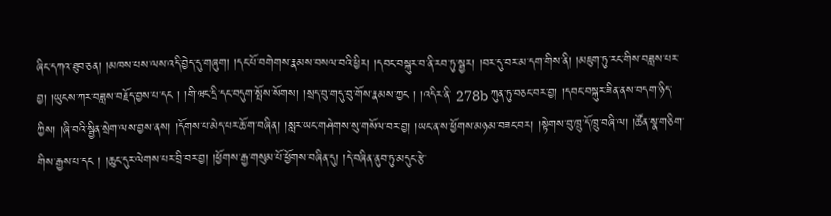ཞིང་དཀའ་ཐུབ་ཅན། །མཁས་པས་ལས་འདི་བྱེད་དུ་གཞུག། །དང་པོ་བགེགས་རྣམས་བསལ་བའི་ཕྱིར། །དབང་བསྐུར་བ་ནི་རབ་ཏུ་སྦྱར། །བར་དུ་བར་མ་དག་གིས་ནི། །མཇུག་ཏུ་རང་གིས་བཟླས་པར་བྱ། །ཡུངས་ཀར་བཟླས་བརྗོད་བྱས་པ་དང ། །གི་ཝང་དྲི་དང་བདུག་སྤོས་སོགས། །སྲད་བུ་གདུ་བུ་གོས་རྣམས་ཀྱང ། །འདིར་ནི་ 278b ཀུན་ཏུ་བཅང་བར་བྱ། །དབང་བསྐུར་ཟིན་ནས་བདག་ཉིད་ཀྱིས། །ཞི་བའི་སྦྱིན་སྲེག་ལས་བྱས་ནས། །དོགས་པ་མེད་པར་ཆོ་ག་བཞིན། །སླར་ཡང་གཤེགས་སུ་གསོལ་བར་བྱ། །ཡང་ན་ས་ཕྱོགས་མཉམ་བཟང་བར། །སྟེགས་བུ་ཁྲུ་དོ་ཁྲུ་བཞི་ལ། །ཚོན་སྣ་གཅིག་གིས་རྒྱས་པ་དང ། །ཆུང་དུར་ལེགས་པར་བྲི་བར་བྱ། །ཕྱོགས་རྒྱ་གསུམ་པོ་ཕྱོགས་བཞིན་དུ། །དེ་བཞིན་ནུབ་ཏུ་མདུང་རྩེ་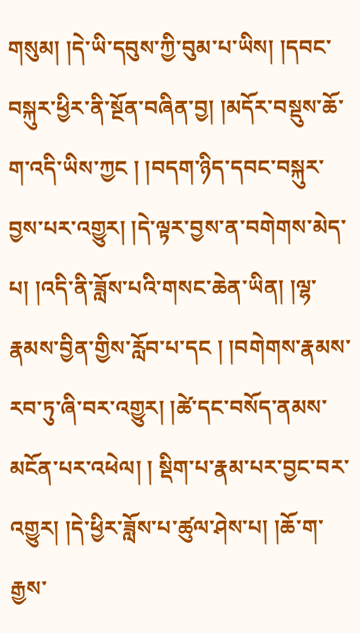གསུམ། །དེ་ཡི་དབུས་ཀྱི་བུམ་པ་ཡིས། །དབང་བསྐུར་ཕྱིར་ནི་སྔོན་བཞིན་བྱ། །མདོར་བསྡུས་ཆོ་ག་འདི་ཡིས་ཀྱང ། །བདག་ཉིད་དབང་བསྐུར་བྱས་པར་འགྱུར། །དེ་ལྟར་བྱས་ན་བགེགས་མེད་པ། །འདི་ནི་ཟློས་པའི་གསང་ཆེན་ཡིན། །ལྷ་རྣམས་བྱིན་གྱིས་རློབ་པ་དང ། །བགེགས་རྣམས་རབ་ཏུ་ཞི་བར་འགྱུར། །ཚེ་དང་བསོད་ནམས་མངོན་པར་འཕེལ། ། སྡིག་པ་རྣམ་པར་བྱང་བར་འགྱུར། །དེ་ཕྱིར་ཟློས་པ་ཚུལ་ཤེས་པ། །ཆོ་ག་རྒྱས་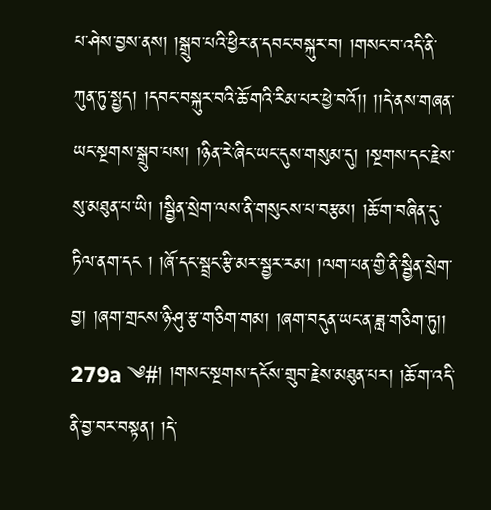པ་ཤེས་བྱས་ནས། །སྒྲུབ་པའི་ཕྱིར་ན་དབང་བསྐུར་བ། །གསང་བ་འདི་ནི་ཀུན་ཏུ་སྤྱད། །དབང་བསྐུར་བའི་ཆོ་གའི་རིམ་པར་ཕྱེ་བའོ།། །།དེ་ནས་གཞན་ཡང་སྔགས་སྒྲུབ་པས། །ཉིན་རེ་ཞིང་ཡང་དུས་གསུམ་དུ། །སྔགས་དང་རྗེས་སུ་མཐུན་པ་ཡི། །སྦྱིན་སྲེག་ལས་ནི་གསུངས་པ་བརྩམ། །ཆོ་ག་བཞིན་དུ་ཏིལ་ནག་དང ། །ཞོ་དང་སྦྲང་རྩི་མར་སྦྱར་རམ། །ལག་པན་གྱི་ནི་སྦྱིན་སྲེག་བྱ། །ཞག་གྲངས་ཉི་ཤུ་རྩ་གཅིག་གམ། །ཞག་བདུན་ཡང་ན་ཟླ་གཅིག་ཏུ།། 279a ༄#། །གསང་སྔགས་དངོས་གྲུབ་རྗེས་མཐུན་པར། །ཆོ་ག་འདི་ནི་བྱ་བར་བསྟན། །དེ་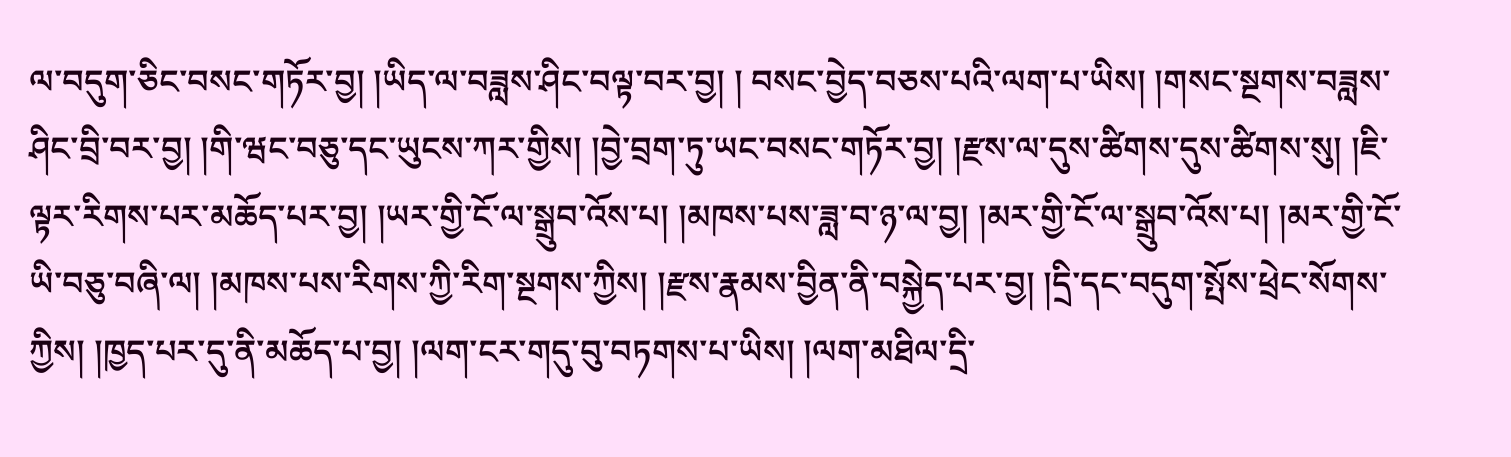ལ་བདུག་ཅིང་བསང་གཏོར་བྱ། །ཡིད་ལ་བཟླས་ཤིང་བལྟ་བར་བྱ། ། བསང་བྱེད་བཅས་པའི་ལག་པ་ཡིས། །གསང་སྔགས་བཟླས་ཤིང་བྲི་བར་བྱ། །གི་ཝང་བཅུ་དང་ཡུངས་ཀར་གྱིས། །བྱེ་བྲག་ཏུ་ཡང་བསང་གཏོར་བྱ། །རྫས་ལ་དུས་ཚིགས་དུས་ཚིགས་སུ། །ཇི་ལྟར་རིགས་པར་མཆོད་པར་བྱ། །ཡར་གྱི་ངོ་ལ་སྒྲུབ་འོས་པ། །མཁས་པས་ཟླ་བ་ཉ་ལ་བྱ། །མར་གྱི་ངོ་ལ་སྒྲུབ་འོས་པ། །མར་གྱི་ངོ་ཡི་བཅུ་བཞི་ལ། །མཁས་པས་རིགས་ཀྱི་རིག་སྔགས་ཀྱིས། །རྫས་རྣམས་བྱིན་ནི་བསྐྱེད་པར་བྱ། །དྲི་དང་བདུག་སྤོས་ཕྲེང་སོགས་ཀྱིས། །ཁྱད་པར་དུ་ནི་མཆོད་པ་བྱ། །ལག་ངར་གདུ་བུ་བཏགས་པ་ཡིས། །ལག་མཐིལ་དྲི་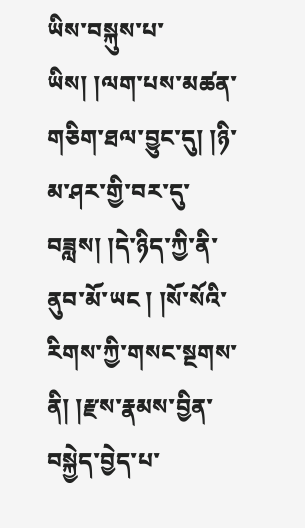ཡིས་བསྐུས་པ་ཡིས། །ལག་པས་མཚན་གཅིག་ཐལ་བྱུང་དུ། །ཉི་མ་ཤར་གྱི་བར་དུ་བཟླས། །དེ་ཉིད་ཀྱི་ནི་ནུབ་མོ་ཡང ། །སོ་སོའི་རིགས་ཀྱི་གསང་སྔགས་ནི། །རྫས་རྣམས་བྱིན་བསྐྱེད་བྱེད་པ་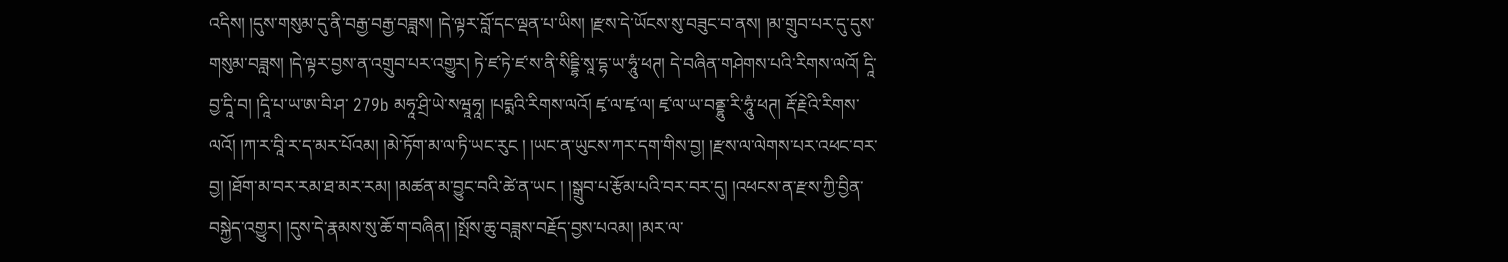འདིས། །དུས་གསུམ་དུ་ནི་བརྒྱ་བརྒྱ་བཟླས། །དེ་ལྟར་བློ་དང་ལྡན་པ་ཡིས། །རྫས་དེ་ཡོངས་སུ་བཟུང་བ་ནས། །མ་གྲུབ་པར་དུ་དུས་གསུམ་བཟླས། །དེ་ལྟར་བྱས་ན་འགྲུབ་པར་འགྱུར། ཏེ་ཛ་ཏེ་ཛ་ས་ནི་སིདྡྷི་སཱ་དྷ་ཡ་ཧཱུཾ་ཕཊ། དེ་བཞིན་གཤེགས་པའི་རིགས་ལའོ། དཱི་བྱ་དཱི་བ། །དཱི་པ་ཡ་ཨ་བི་ཤ་ 279b མཧཱ་ཤྲི་ཡེ་སཝཱཧཱ། །པདྨའི་རིགས་ལའོ། ཛྭ་ལ་ཛྭ་ལ། ཛྭ་ལ་ཡ་བནྡྷུ་རི་ཧཱུཾ་ཕཊ། རྡོ་རྗེའི་རིགས་ལའོ། །ཀ་ར་བཱི་ར་ད་མར་པོའམ། །མེ་ཏོག་མ་ལ་ཏི་ཡང་རུང ། །ཡང་ན་ཡུངས་ཀར་དག་གིས་བྱ། །རྫས་ལ་ལེགས་པར་འཕང་བར་བྱ། །ཐོག་མ་བར་རམ་ཐ་མར་རམ། །མཚན་མ་བྱུང་བའི་ཚེ་ན་ཡང ། །སྒྲུབ་པ་རྩོམ་པའི་བར་བར་དུ། །འཕངས་ན་རྫས་ཀྱི་བྱིན་བསྐྱེད་འགྱུར། །དུས་དེ་རྣམས་སུ་ཆོ་ག་བཞིན། །སྤོས་ཆུ་བཟླས་བརྗོད་བྱས་པའམ། །མར་ལ་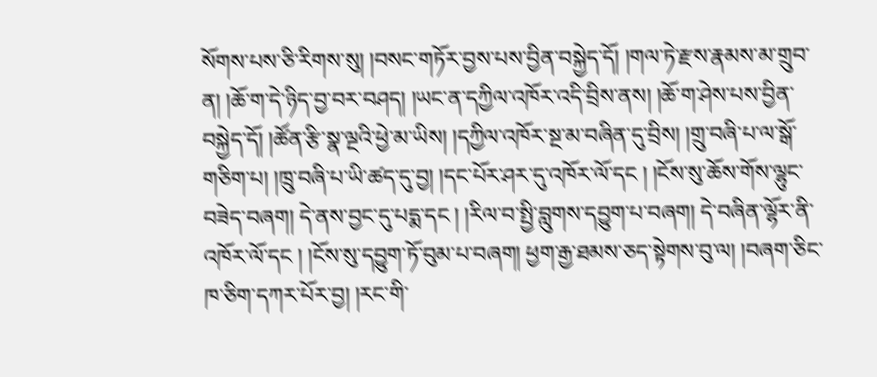སོགས་པས་ཅི་རིགས་སུ། །བསང་གཏོར་བྱས་པས་བྱིན་བསྐྱེད་དོ། །གལ་ཏེ་རྫས་རྣམས་མ་གྲུབ་ན། །ཆོ་ག་དེ་ཉིད་བྱ་བར་བཤད། །ཡང་ན་དཀྱིལ་འཁོར་འདི་བྲིས་ནས། །ཆོ་ག་ཤེས་པས་བྱིན་བསྐྱེད་དོ། །ཚོན་རྩི་སྣ་ལྔའི་ཕྱེ་མ་ཡིས། །དཀྱིལ་འཁོར་སྔ་མ་བཞིན་དུ་བྲིས། །གྲུ་བཞི་པ་ལ་སྒོ་གཅིག་པ། །ཁྲུ་བཞི་པ་ཡི་ཚད་དུ་བྱ། །དང་པོར་ཤར་དུ་འཁོར་ལོ་དང ། །ངོས་སུ་ཆོས་གོས་ལྷུང་བཟེད་བཞག། དེ་ནས་བྱང་དུ་པདྨ་དང ། །རིལ་བ་སྤྱི་བླུགས་དབྱུག་པ་བཞག། དེ་བཞིན་ལྷོར་ནི་འཁོར་ལོ་དང ། །ངོས་སུ་དབྱུག་ཏོ་བུམ་པ་བཞག། ཕྱག་རྒྱ་ཐམས་ཅད་སྟེགས་བུ་ལ། །བཞག་ཅིང་ཁ་ཅིག་དཀར་པོར་བྱ། །རང་གི་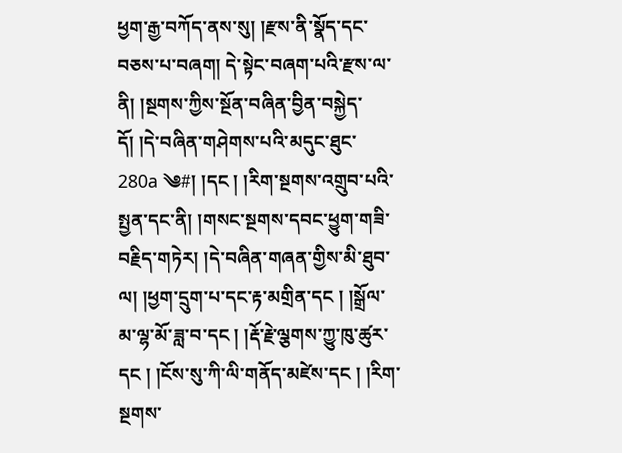ཕྱག་རྒྱ་བཀོད་ནས་སུ། །རྫས་ནི་སྣོད་དང་བཅས་པ་བཞག། དེ་སྟེང་བཞག་པའི་རྫས་ལ་ནི། །སྔགས་ཀྱིས་སྔོན་བཞིན་བྱིན་བསྐྱེད་དོ། །དེ་བཞིན་གཤེགས་པའི་མདུང་ཐུང་ 280a ༄#། །དང ། །རིག་སྔགས་འགྲུབ་པའི་སྤྱན་དང་ནི། །གསང་སྔགས་དབང་ཕྱུག་གཟི་བརྗིད་གཏེར། །དེ་བཞིན་གཞན་གྱིས་མི་ཐུབ་ལ། །ཕྱག་དྲུག་པ་དང་རྟ་མགྲིན་དང ། །སྒྲོལ་མ་ལྷ་མོ་ཟླ་བ་དང ། །རྡོ་རྗེ་ལྕགས་ཀྱུ་ཁུ་ཚུར་དང ། །ངོས་སུ་ཀི་ལི་གནོད་མཛེས་དང ། །རིག་སྔགས་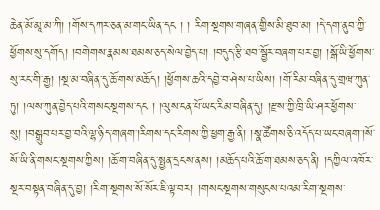ཆེན་མོ་མཱ་མ་ཀི། །གོས་དཀར་ཅན་མ་གང་ཡིན་དང ། ། རིག་སྔགས་གཞན་གྱིས་མི་ཐུབ་མ། །དེ་དག་ནུབ་ཀྱི་ཕྱོགས་སུ་དགོད། །བགེགས་རྣམས་ཐམས་ཅད་སེལ་བྱེད་པ། །བདུད་རྩི་ཐབ་སྦྱོར་བཞག་པར་བྱ། །སྒོ་ཡི་ཕྱོགས་སུ་རང་གི་རྒྱ། །སྔ་མ་བཞིན་དུ་ཆོ་གས་མཆོད། །ཕྱོགས་ཆའི་དབྱེ་བ་ཤེས་པ་ཡིས། །གོ་རིམ་བཞིན་དུ་གྲཝ་ཀུན་ཏུ། །ལས་ཀུན་བྱེད་པའི་གསང་སྔགས་དང ། །ལུས་ངན་པོ་ཡང་རིམ་བཞིན་དུ། །རྫས་ཀྱི་ཁྲི་ཡི་ཤར་ཕྱོགས་སུ། །བསྒྲུབ་པར་བྱ་བའི་ལྷ་ཉིད་གཞག་།རིགས་དང་རིགས་ཀྱི་ཕྱག་རྒྱ་ནི། །སྣ་ཚོགས་ཅི་འདོད་པ་ཡང་བཞག་།སོ་སོ་ཡི་ནི་གསང་སྔགས་ཀྱིས། །ཆོ་ག་བཞིན་དུ་སྤྱན་དྲངས་ནས། །མཆོད་པའི་ཆོ་ག་ཐམས་ཅད་ནི། །དཀྱིལ་འཁོར་སྔར་བསྟན་བཞིན་དུ་བྱ། །རིག་སྔགས་སོ་སོར་ཇི་ལྟ་བར། །གསང་སྔགས་གསུངས་པའམ་རིག་སྔགས་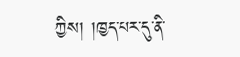ཀྱིས། །ཁྱད་པར་དུ་ནི་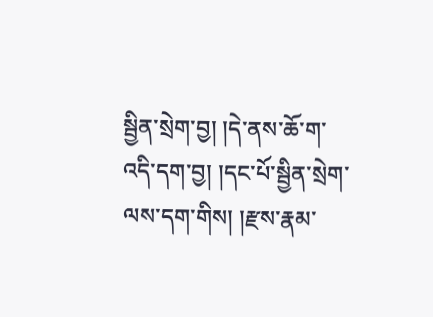སྦྱིན་སྲེག་བྱ། །དེ་ནས་ཆོ་ག་འདི་དག་བྱ། །དང་པོ་སྦྱིན་སྲེག་ལས་དག་གིས། །རྫས་རྣམ་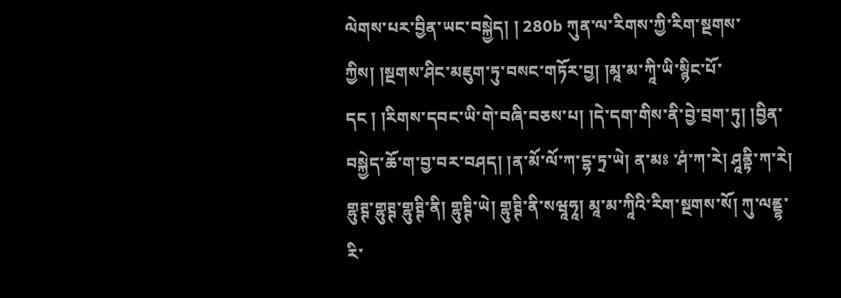ལེགས་པར་བྱིན་ཡང་བསྐྱེད། ། 280b ཀུན་ལ་རིགས་ཀྱི་རིག་སྔགས་ཀྱིས། །སྔགས་ཤིང་མཇུག་ཏུ་བསང་གཏོར་བྱ། །མཱ་མ་ཀཱི་ཡི་སྙིང་པོ་དང ། །རིགས་དབང་ཡི་གེ་བཞི་བཅས་པ། །དེ་དག་གིས་ནི་བྱེ་བྲག་ཏུ། །བྱིན་བསྐྱེད་ཆོ་ག་བྱ་བར་བཤད། །ན་མོ་ལོ་ཀ་དྷ་ཏྲ་ཡེ། ན་མཿ ་ཤཾ་ཀ་རེ། ཤཱནྟི་ཀ་རེ། གྷུཊྚ་གྷུཊྚ་གྷུཊྚི་ནི། གྷུཊྚི་ཡེ། གྷུཊྚི་ནི་སཝཱཧཱ། མཱ་མ་ཀཱིའི་རིག་སྔགས་སོ། ཀུ་ལནྡྷ་རི་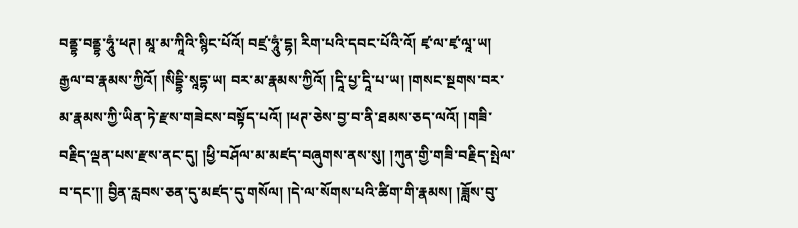བནྡྷ་བནྡྷ་ཧཱུཾ་ཕཊ། མཱ་མ་ཀཱིའི་སྙིང་པོའོ། བཛྲ་ཧཱུཾ་དྷ། རིག་པའི་དབང་པོའི་འོ། ཛྭ་ལ་ཛྭ་ལཱ་ཡ། རྒྱལ་བ་རྣམས་ཀྱིའོ། །སིདྡྷི་སཱདྷ་ཡ། བར་མ་རྣམས་ཀྱིའོ། །དཱི་པྱ་དཱི་པ་ཡ། །གསང་སྔགས་བར་མ་རྣམས་ཀྱི་ཡིན་ཏེ་རྫས་གཟེངས་བསྟོད་པའོ། །ཕཊ་ཅེས་བྱ་བ་ནི་ཐམས་ཅད་ལའོ། །གཟི་བརྗིད་ལྡན་པས་རྫས་ནང་དུ། །ཕྱི་བཤོལ་མ་མཛད་བཞུགས་ནས་སུ། །ཀུན་གྱི་གཟི་བརྗིད་སྤེལ་བ་དང་།། བྱིན་རླབས་ཅན་དུ་མཛད་དུ་གསོལ། །དེ་ལ་སོགས་པའི་ཚིག་གི་རྣམས། །ཟློས་བུ་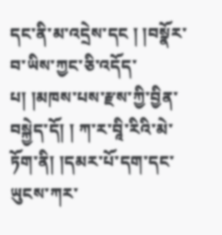དང་ནི་མ་འདྲེས་དང ། །བསྣོར་བ་ཡིས་ཀྱང་ཅི་འདོད་པ། །མཁས་པས་རྫས་ཀྱི་བྱིན་བསྐྱེད་དོ། ། ཀ་ར་བཱི་རིའི་མེ་ཏོག་ནི། །དམར་པོ་དག་དང་ཡུངས་ཀར་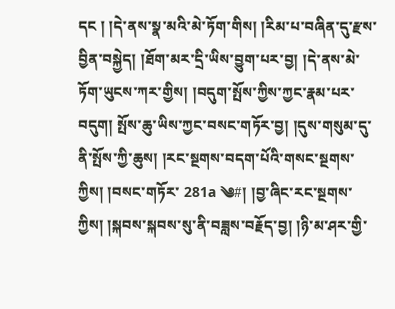དང ། །དེ་ནས་སྣ་མའི་མེ་ཏོག་གིས། །རིམ་པ་བཞིན་དུ་རྫས་བྱིན་བསྐྱེད། །ཐོག་མར་དྲི་ཡིས་བྱུག་པར་བྱ། །དེ་ནས་མེ་ཏོག་ཡུངས་ཀར་གྱིས། །བདུག་སྤོས་ཀྱིས་ཀྱང་རྣམ་པར་བདུག། སྤོས་ཆུ་ཡིས་ཀྱང་བསང་གཏོར་བྱ། །དུས་གསུམ་དུ་ནི་སྤོས་ཀྱི་ཆུས། །རང་སྔགས་བདག་པོའི་གསང་སྔགས་ཀྱིས། །བསང་གཏོར་ 281a ༄#། །བྱ་ཞིང་རང་སྔགས་ཀྱིས། །སྐབས་སྐབས་སུ་ནི་བཟླས་བརྗོད་བྱ། །ཉི་མ་ཤར་གྱི་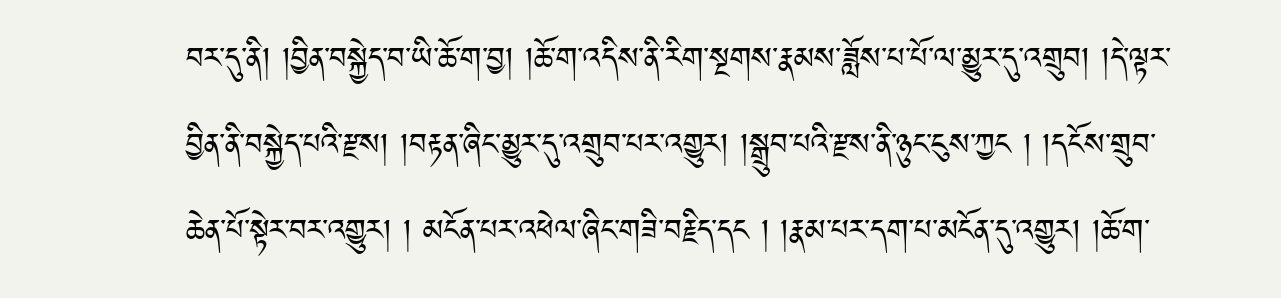བར་དུ་ནི། །བྱིན་བསྐྱེད་བ་ཡི་ཆོ་ག་བྱ། །ཆོ་ག་འདིས་ནི་རིག་སྔགས་རྣམས་ཟློས་པ་པོ་ལ་མྱུར་དུ་འགྲུབ། །དེ་ལྟར་བྱིན་ནི་བསྐྱེད་པའི་རྫས། །བརྟན་ཞིང་མྱུར་དུ་འགྲུབ་པར་འགྱུར། །སྒྲུབ་པའི་རྫས་ནི་ཉུང་ངུས་ཀྱང ། །དངོས་གྲུབ་ཆེན་པོ་སྟེར་བར་འགྱུར། ། མངོན་པར་འཕེལ་ཞིང་གཟི་བརྗིད་དང ། །རྣམ་པར་དག་པ་མངོན་དུ་འགྱུར། །ཆོ་ག་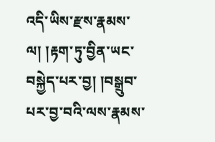འདི་ཡིས་རྫས་རྣམས་ལ། །རྟག་ཏུ་བྱིན་ཡང་བསྐྱེད་པར་བྱ། །བསྒྲུབ་པར་བྱ་བའི་ལས་རྣམས་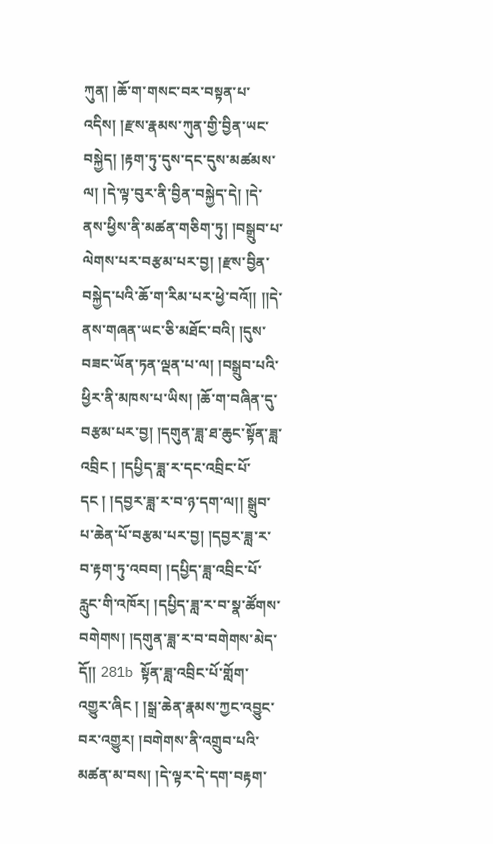ཀུན། །ཆོ་ག་གསང་བར་བསྟན་པ་འདིས། །རྫས་རྣམས་ཀུན་གྱི་བྱིན་ཡང་བསྐྱེད། །རྟག་ཏུ་དུས་དང་དུས་མཚམས་ལ། །དེ་ལྟ་བུར་ནི་བྱིན་བསྐྱེད་དེ། །དེ་ནས་ཕྱིས་ནི་མཚན་གཅིག་ཏུ། །བསྒྲུབ་པ་ལེགས་པར་བརྩམ་པར་བྱ། །རྫས་བྱིན་བསྐྱེད་པའི་ཆོ་ག་རིམ་པར་ཕྱེ་བའོ།། །།དེ་ནས་གཞན་ཡང་ཅི་མཐོང་བའི། །དུས་བཟང་ཡོན་ཏན་ལྡན་པ་ལ། །བསྒྲུབ་པའི་ཕྱིར་ནི་མཁས་པ་ཡིས། །ཆོ་ག་བཞིན་དུ་བརྩམ་པར་བྱ། །དགུན་ཟླ་ཐ་ཆུང་སྟོན་ཟླ་འབྲིང ། །དཔྱིད་ཟླ་ར་དང་འབྲིང་པོ་དང ། །དབྱར་ཟླ་ར་བ་ཉ་དག་ལ།། སྒྲུབ་པ་ཆེན་པོ་བརྩམ་པར་བྱ། །དབྱར་ཟླ་ར་བ་རྟག་ཏུ་འབབ། །དཔྱིད་ཟླ་འབྲིང་པོ་རླུང་གི་འཁོར། །དཔྱིད་ཟླ་ར་བ་སྣ་ཚོགས་བགེགས། །དགུན་ཟླ་ར་བ་བགེགས་མེད་དོ།། 281b སྟོན་ཟླ་འབྲིང་པོ་གློག་འགྱུར་ཞིང ། །སྒྲ་ཆེན་རྣམས་ཀྱང་འབྱུང་བར་འགྱུར། །བགེགས་ནི་འགྲུབ་པའི་མཚན་མ་བས། །དེ་ལྟར་དེ་དག་བརྟག་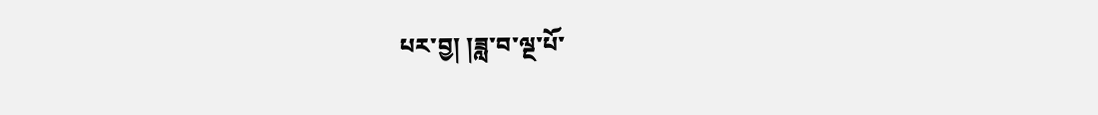པར་བྱ། །ཟླ་བ་ལྔ་པོ་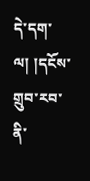དེ་དག་ལ། །དངོས་གྲུབ་རབ་ནི་